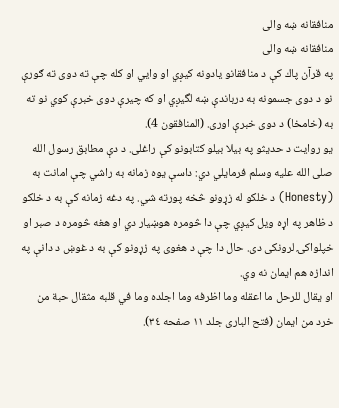منافقانه ښه والى
منافقانه ښه والى
په قرآن پاك کې د منافقانو يادونه کيږي او وايي او کله چې ته دوى ته ګورې نو د دوى جسمونه به درباندې ښه لگيږي او که چيرې دوى خبرې کوي نو ته به (خامخا) د دوى خبرې اورى. (المنافقون 4).
يو روايت د حديثو په بيلا بيلو کتابونو کې راغلى. د دې مطابق رسول الله صلى الله عليه وسلم فرمايلي دي: داسې يوه زمانه به راشي چې امانت به (Honesty) د خلکو له زړونو څخه پورته شي. په دغه زمانه کې به د خلکو د ظاهر په اړه ويل کيږي چې دا څومره هوښيار دي او هغه څومره د صبر او خپلواکۍ لرونکى دى. حال دا چې د هغوى په زړونو کې به د غوښ د دانې په اندازه هم ايمان نه وي.
او يقال للرحل ما اعقله وما اظرفه وما اجلده وما في قلبه مثقال حبة من خرد من ايمان (فتح البارى جلد ١١ صفحه ٣٤).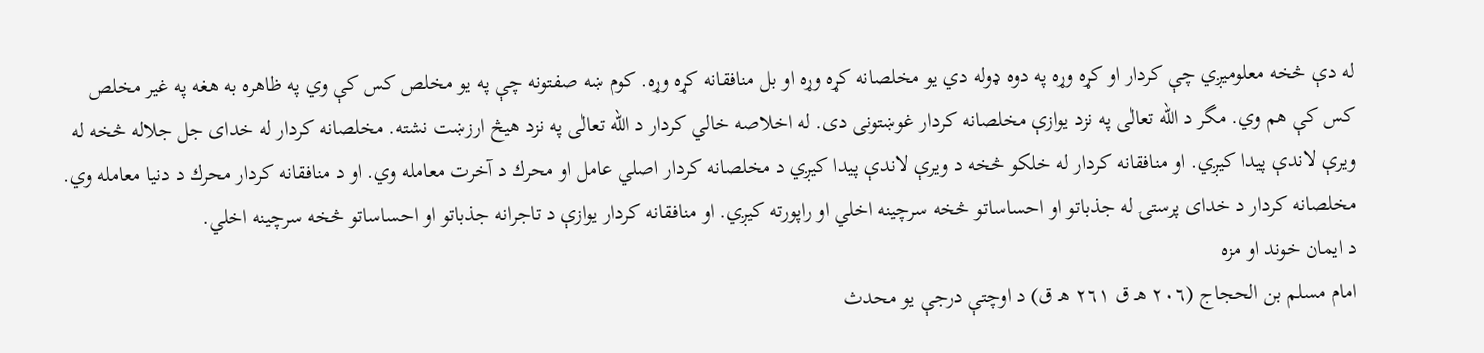له دې څخه معلوميږي چې کردار او کړه وړه په دوه ډوله دي يو مخلصانه کړه وړه او بل منافقانه کړه وړه. کوم ښه صفتونه چې په يو مخلص کس کې وي په ظاهره به هغه په غير مخلص کس کې هم وي. مگر د الله تعالٰى په نزد يوازې مخلصانه کردار غوښتونى دى. له اخلاصه خالي کردار د الله تعالٰى په نزد هيڅ ارزښت نشته. مخلصانه کردار له خداى جل جلاله څخه له ويرې لاندې پيدا کيږي. او منافقانه کردار له خلکو څخه د ويرې لاندې پيدا کيږي د مخلصانه کردار اصلي عامل او محرك د آخرت معامله وي. او د منافقانه کردار محرك د دنيا معامله وي. مخلصانه کردار د خداى پرستۍ له جذباتو او احساساتو څخه سرچينه اخلي او راپورته کيږي. او منافقانه کردار يوازې د تاجرانه جذباتو او احساساتو څخه سرچينه اخلي.
د ايمان خوند او مزه
امام مسلم بن الحجاج (٢٠٦ هـ ق ٢٦١ هـ ق) د اوچتې درجې يو محدث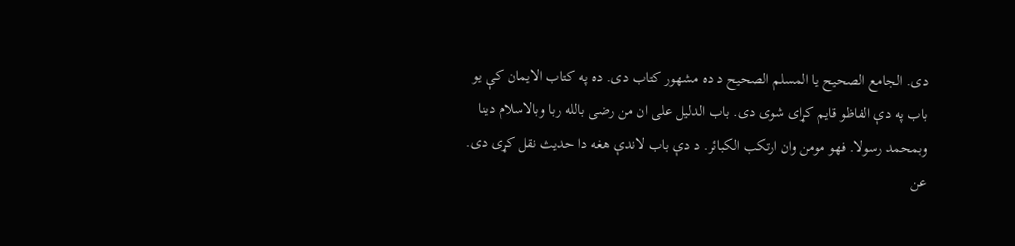دى. الجامع الصحيح يا المسلم الصحيح د ده مشهور کتاب دى. ده په کتاب الايمان کې يو باب په دې الفاظو قايم کړاى شوى دى. باب الدليل على ان من رضى بالله ربا وبالاسلام دينا وبمحمد رسولا. فهو مومن وان ارتکب الکبائر. د دې باب لاندې هغه دا حديث نقل کړى دى.
عن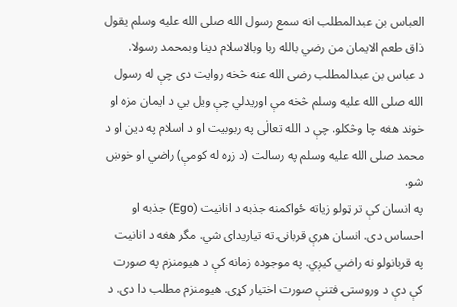العباس بن عبدالمطلب انه سمع رسول الله صلى الله عليه وسلم يقول ذاق طعم الايمان من رضي بالله ربا وبالاسلام دينا وبمحمد رسولا.
د عباس بن عبدالمطلب رضى الله عنه څخه روايت دى چې له رسول الله صلى الله عليه وسلم څخه مې اوريدلي چې ويل يي د ايمان مزه او خوند هغه چا وڅکلو. چې د الله تعالٰى په ربوبيت او د اسلام په دين او د محمد صلى الله عليه وسلم په رسالت (د زړه له کومې) راضي او خوښ شو.
په انسان کې تر ټولو زياته ځواکمنه جذبه د انانيت (Ego) جذبه او احساس دى. انسان هرې قربانۍ ته تياريداى شي. مگر هغه د انانيت په قربانولو نه راضي کيږي. په موجوده زمانه کې د هيومنزم په صورت کې دې د وروستۍ فتنې صورت اختيار کړى. هيومنزم مطلب دا دى. د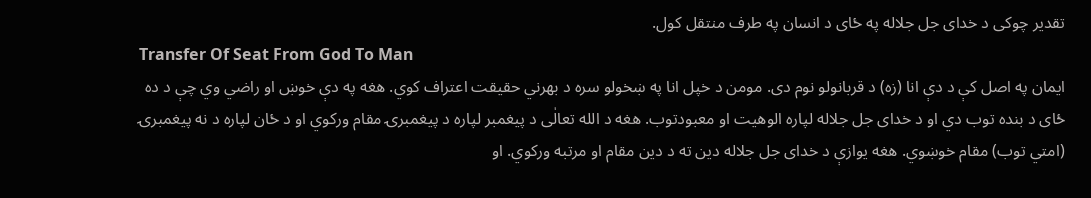تقدير چوکى د خداى جل جلاله په ځاى د انسان په طرف منتقل کول.
Transfer Of Seat From God To Man
ايمان په اصل کې د دې انا (زه) د قربانولو نوم دى. مومن د خپل انا په ښخولو سره د بهرني حقيقت اعتراف کوي. هغه په دې خوښ او راضي وي چې د ده ځاى د بنده توب دي او د خداى جل جلاله لپاره الوهيت او معبودتوب. هغه د الله تعالٰى د پيغمبر لپاره د پيغمبرۍ مقام ورکوي او د ځان لپاره د نه پيغمبرۍ (امتي توب) مقام خوښوي. هغه يوازې د خداى جل جلاله دين ته د دين مقام او مرتبه ورکوي. او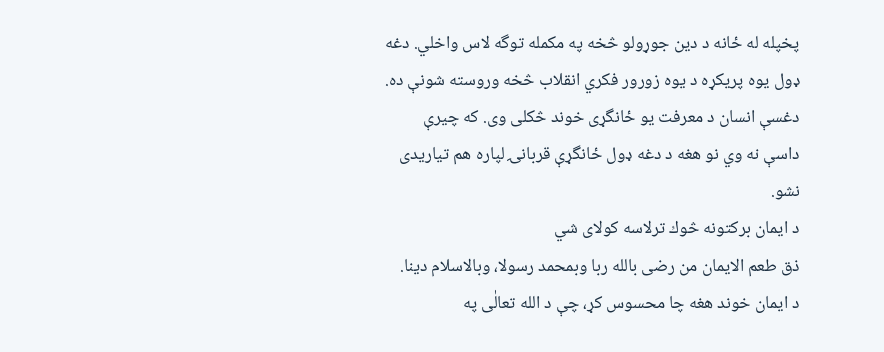پخپله له ځانه د دين جوړولو څخه په مکمله توگه لاس واخلي. دغه ډول يوه پريکړه د يوه زورور فکري انقلاب څخه وروسته شونې ده. دغسې انسان د معرفت يو ځانگړى خوند څکلى وى. که چيرې داسې نه وي نو هغه د دغه ډول ځانگړې قربانۍ لپاره هم تياريدى نشو.
د ايمان برکتونه څوك ترلاسه کولاى شي
ذق طعم الايمان من رضى بالله ربا وبمحمد رسولا، وبالاسلام دينا.
د ايمان خوند هغه چا محسوس کړ، چې د الله تعالٰى په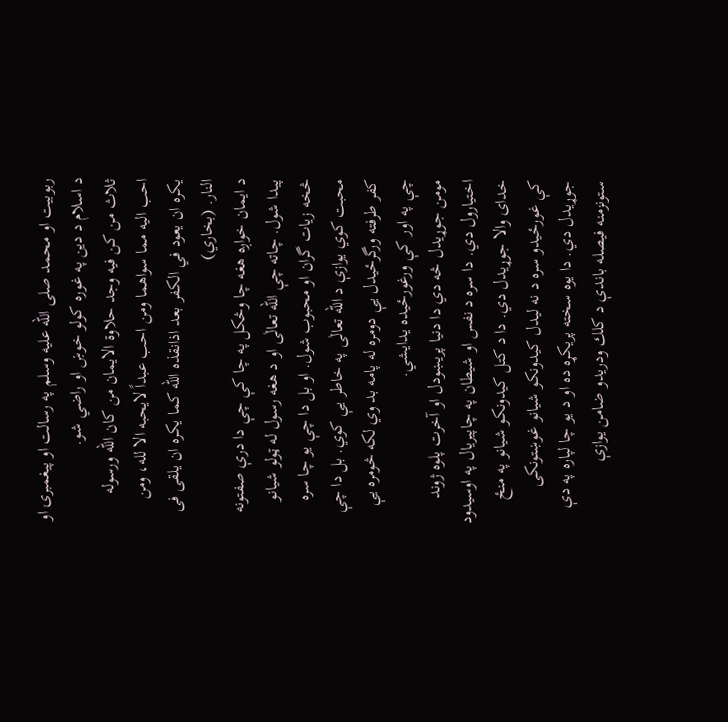ربوبيت او محمد صلى الله عليه وسلم په رسالت او پيغمبرۍ او د اسلام د دين په غوره کولو خوښ او راضي شو.
ثلاث من کن فيه وجد حلاوة الايمان من کان الله ورسوله احب اليه مما سواهما ومن احب عبداً لايحبه الا لله، ومن يکره ان يعود في الکفر بعد اذانقذه الله کما يکره ان يلقى فى النار. (بخاري)
د ايمان خواږه هغه چا وڅکل په چا کې چې دا درې صفتونه پيدا شول. چاته چې الله تعالٰى او د هغه رسول له ټولو شيانو څخه زيات گران او محبوب شول. او بل دا چې يو چا سره محبت کوي يوازې د الله تعالٰى په خاطر يې کوي. بل دا چې کفر طرفته ورگرځيدل يې دومره له پامه بد وي لکه څومره يې چې په اور کې ورغورځيده يدايشي.
مومن جوړيدل څه دي دا دنيا پريښودل او آخرت پلوه ژوند اختيارول دي. دا سره د نفس او شيطان په چاپيريال په اوسيدود خداى والا جوړيدل دي. دا د کتل کيدونکو شيانو په منځ کې غورځيدو سره د نه ليدل کيدونکو شيانو غوښتونکى جوړيدل دي. دا يوه سخته پريکړه ده او د يو چا لپاره په دې ستونزمنه فيصله باندې د کلك ودريدو ضامن يوازې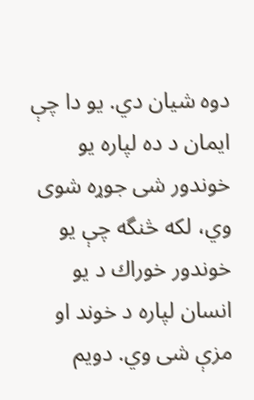دوه شيان دي. يو دا چې ايمان د ده لپاره يو خوندور شى جوړه شوى وي، لکه څنگه چې يو خوندور خوراك د يو انسان لپاره د خوند او مزې شى وي. دويم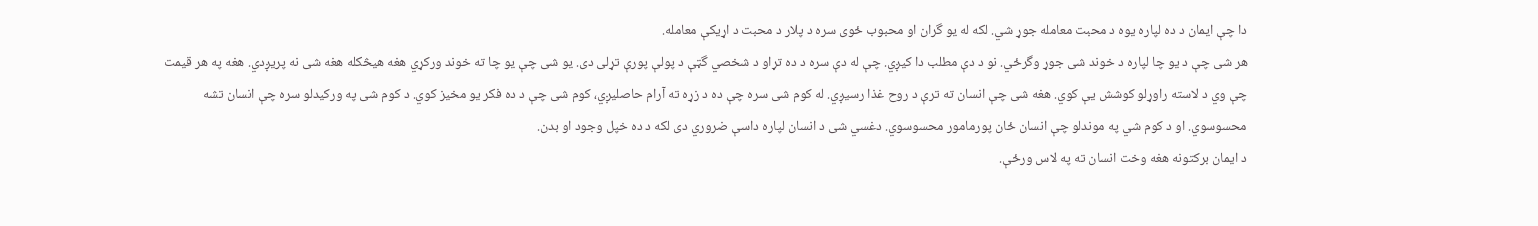دا چې ايمان د ده لپاره يوه د محبت معامله جوړ شي. لکه له يو گران او محبوب ځوى سره د پلار د محبت د اړيکې معامله.
هر شى چې د يو چا لپاره د خوند شى جوړ وگرځي. نو د دې مطلب دا کيږي. چې له دې سره د ده تړاو د شخصي گټې د پولې پورې تړلى دى. يو شى چې يو چا ته خوند ورکړي هغه هيڅکله هغه شى نه پريږدي. هغه په هر قيمت چې وي د لاسته راوړلو کوشش يې کوي. هغه شى چې انسان ته ترې د روح غذا رسيږي. له کوم شى سره چې ده د زړه ته آرام حاصليږي، کوم شى چې د ده فکر يو مخيز کوي. د کوم شى په ورکيدلو سره چې انسان تشه محسوسوي. او د کوم شي په موندلو چې انسان ځان پورمامور محسوسوي. دغسي شى د انسان لپاره داسې ضروري دى لکه د ده خپل وجود او بدن.
د ايمان برکتونه هغه وخت انسان ته په لاس ورځې.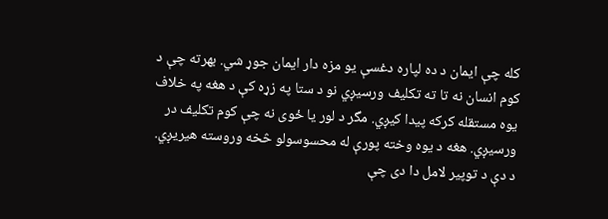کله چې ايمان د ده لپاره دغسې يو مزه دار ايمان جوړ شي. بهرته چې د کوم انسان نه تا ته تکليف ورسيږي نو د ستا په زړه کې د هغه په خلاف يوه مستقله کرکه پيدا کيږي. مگر د لور يا ځوى نه چې کوم تکليف در ورسيږي. هغه د يوه وخته پورې له محسوسولو څخه وروسته هيريږي.
د دې د توپير لامل دا دى چې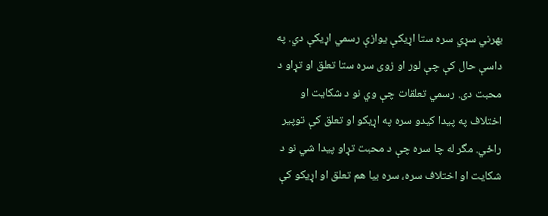بهرني سړي سره ستا اړيکې يوازې رسمي اړيکې دي. په داسې حال کې چې لور او زوى سره ستا تعلق او تړاو د محبت دى. رسمي تعلقات چې وي نو د شکايت او اختلاف په پيدا کيدو سره په اړيکو او تعلق کې توپير راځي. مگر له چا سره چې د محبت تړاو پيدا شي نو د شکايت او اختلاف سره، سره بيا هم تعلق او اړيکو کې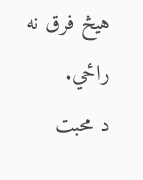هيڅ فرق نه راځي.
د محبت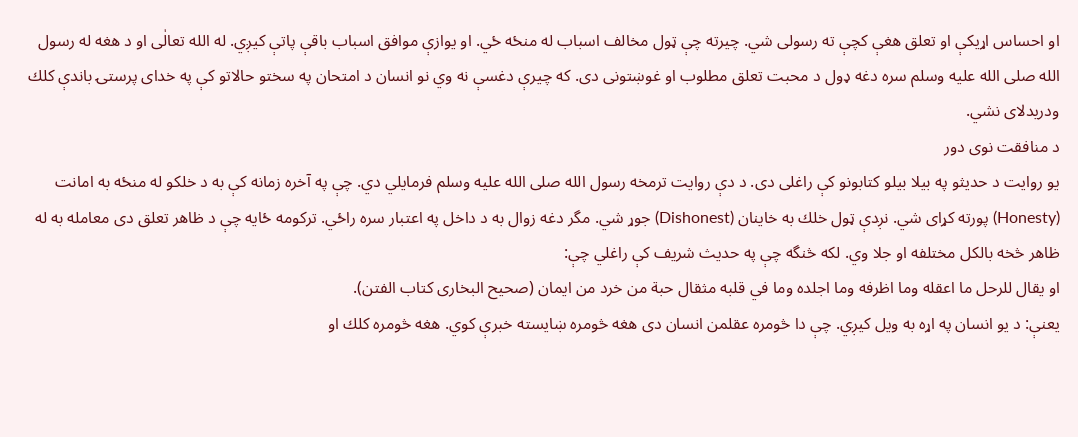او احساس اړيکې او تعلق هغې کچې ته رسولى شي. چيرته چې ټول مخالف اسباب له منځه ځي. او يوازې موافق اسباب باقې پاتې کيږي. له الله تعالٰى او د هغه له رسول الله صلى الله عليه وسلم سره دغه ډول د محبت تعلق مطلوب او غوښتونى دى. که چيرې دغسې نه وي نو انسان د امتحان په سختو حالاتو کې په خداى پرستۍ باندې کلك ودريدلاى نشي.
د منافقت نوى دور
يو روايت د حديثو په بيلا بيلو کتابونو کې راغلى دى. د دې روايت ترمخه رسول الله صلى الله عليه وسلم فرمايلي دي. چې په آخره زمانه کې به د خلکو له منځه به امانت (Honesty) پورته کړاى شي. نږدې ټول خلك به خاينان (Dishonest) جوړ شي. مگر دغه زوال به د داخل په اعتبار سره راځي. ترکومه ځايه چې د ظاهر تعلق دى معامله به له ظاهر څخه بالکل مختلفه او جلا وي. لکه څنگه چې په حديث شريف کې راغلي چې:
او يقال للرحل ما اعقله وما اظرفه وما اجلده وما في قلبه مثقال حبة من خرد من ايمان (صحيح البخارى کتاب الفتن).
يعنې: د يو انسان په اړه به ويل کيږي. چې دا څومره عقلمن انسان دى هغه څومره ښايسته خبرې کوي. هغه څومره کلك او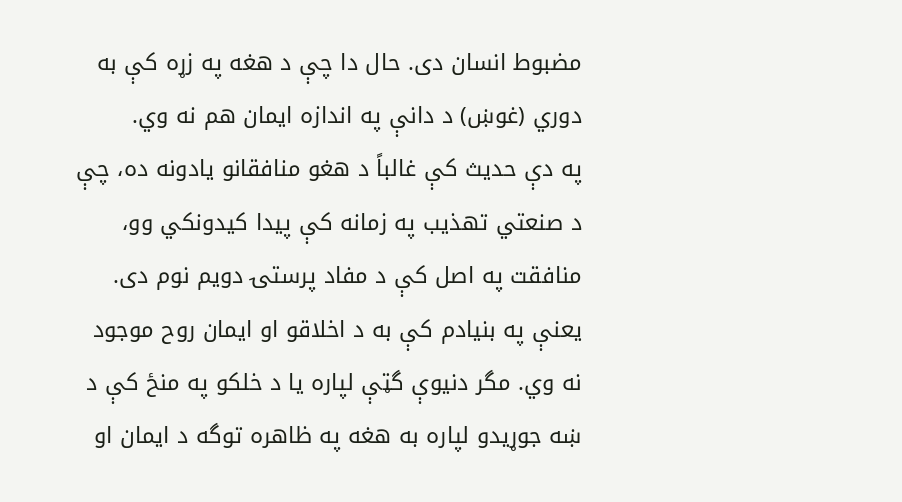مضبوط انسان دى. حال دا چې د هغه په زړه کې به دوري (غوښ) د دانې په اندازه ايمان هم نه وي.
په دې حديث کې غالباً د هغو منافقانو يادونه ده، چې د صنعتي تهذيب په زمانه کې پيدا کيدونکي وو، منافقت په اصل کې د مفاد پرستۍ دويم نوم دى. يعنې په بنيادم کې به د اخلاقو او ايمان روح موجود نه وي. مگر دنيوې گټې لپاره يا د خلکو په منځ کې د ښه جوړيدو لپاره به هغه په ظاهره توگه د ايمان او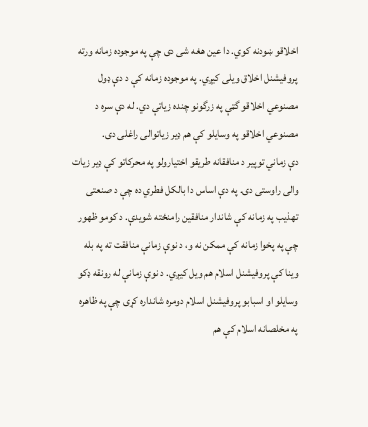اخلاقو ښودنه کوي. دا عين هغه شى دى چې په موجوده زمانه ورته پروفيشنل اخلاق ويلى کيږي. په موجوده زمانه کې د دې ډول مصنوعي اخلاقو گټې په زرگونو چنده زياتې دي. له دې سره د مصنوعي اخلاقو په وسايلو کې هم ډير زياتوالى راغلى دى.
دې زماني توپير د منافقانه طريقو اختيارولو په محرکاتو کې ډير زيات والى راوستى دى. په دې اساس دا بالکل فطري ده چې د صنعتى تهذيب په زمانه کې شاندار منافقين رامنځته شويدې. د کومو ظهور چې په پخوا زمانه کې ممکن نه و، د نوې زمانې منافقت ته په بله وينا کې پروفيشنل اسلام هم ويل کيږي. د نوې زمانې له رونقه ډکو وسايلو او اسبابو پروفيشنل اسلام دومره شانداره کړى چې په ظاهره په مخلصانه اسلام کې هم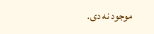موجود نه دى.